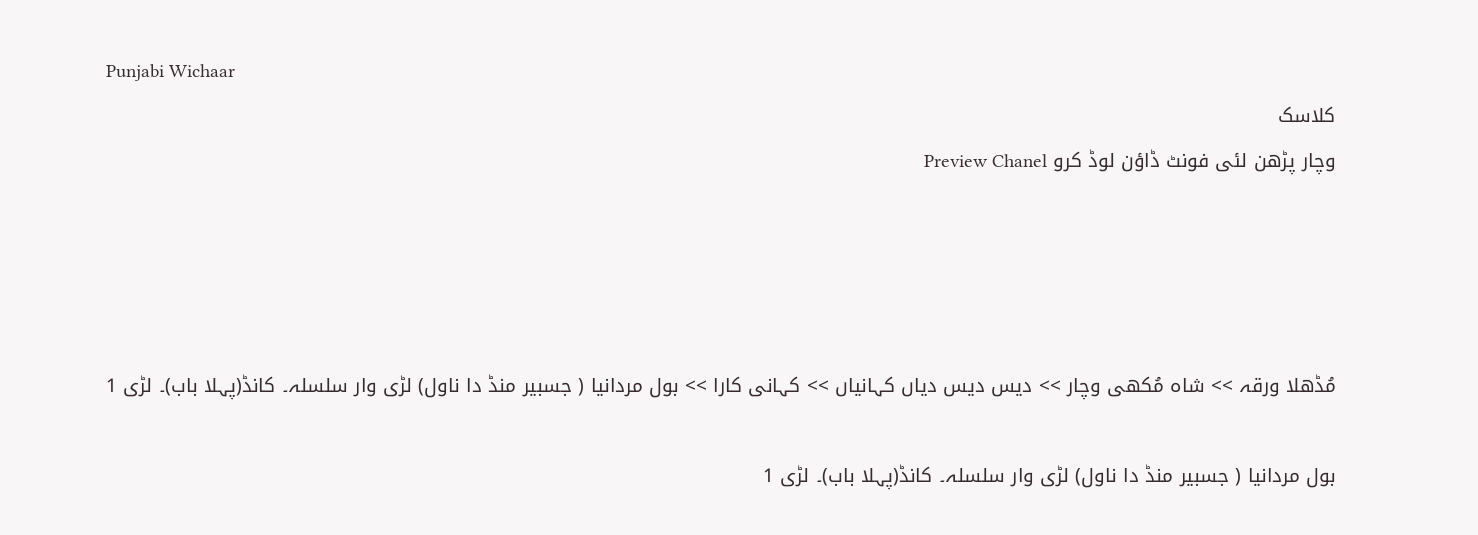Punjabi Wichaar
کلاسک
وچار پڑھن لئی فونٹ ڈاؤن لوڈ کرو Preview Chanel




مُڈھلا ورقہ >> شاہ مُکھی وچار >> دیس دیس دیاں کہانیاں >> کہانی کارا >> بول مردانیا ( جسبیر منڈ دا ناول) لڑی وار سلسلہ۔ کانڈ(پہلا باب)۔ لڑی 1

بول مردانیا ( جسبیر منڈ دا ناول) لڑی وار سلسلہ۔ کانڈ(پہلا باب)۔ لڑی 1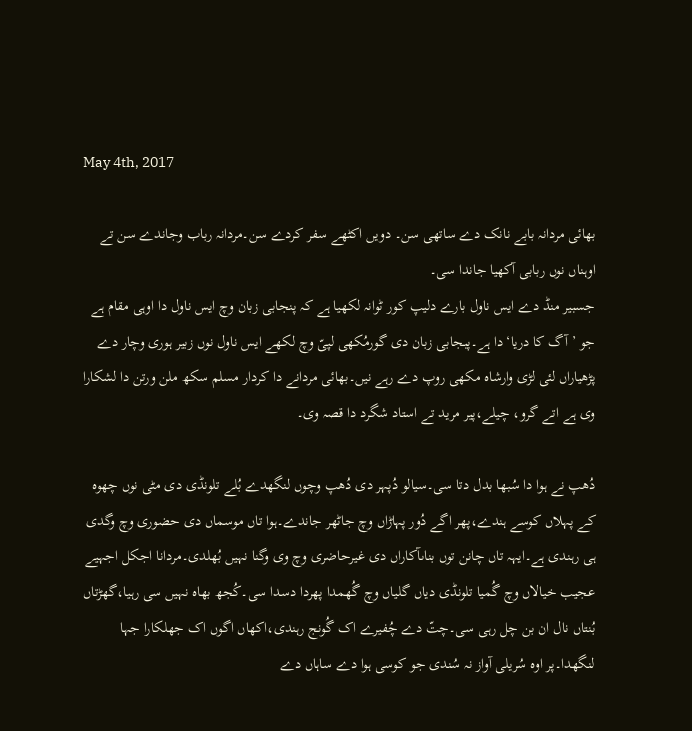May 4th, 2017

بھائی مردانہ بابے نانک دے ساتھی سن۔ دویں اکٹھے سفر کردے سن۔مردانہ رباب وجاندے سن تے اوہناں نوں ربابی آکھیا جاندا سی۔
جسبیر منڈ دے ایس ناول بارے دلیپ کور ٹوانہ لکھیا ہے کہ پنجابی زبان وچ ایس ناول دا اوہی مقام ہے جو ’آگ کا دریا‘دا ہے۔پبجابی زبان دی گورمُکھی لپیّ وچ لکھے ایس ناول نوں زبیر ہوری وچار دے پڑھیاراں لئی لڑی وارشاہ مکھی روپ دے رہے نیں۔بھائی مردانے دا کردار مسلم سکھ ملن ورتن دا لشکارا وی ہے اتے گرو، چیلے،پیر مرید تے استاد شگرد دا قصہ وی۔

دُھپ نے ہوا دا سُبھا بدل دتا سی۔سیالو دُپہر دی دُھپ وچوں لنگھدے بُلے تلونڈی دی مٹی نوں چھوہ کے پہلاں کوسے ہندے،پھر اگے دُور پہاڑاں وچ جاٹھر جاندے۔ہوا تاں موسماں دی حضوری وچ وگدی ہی رہندی ہے۔ایہہ تاں چانن توں بناںآکاراں دی غیرحاضری وچ وی وگنا نہیں بُھلدی۔مردانا اجکل اجہیے عجیب خیالاں وچ گُمیا تلونڈی دیاں گلیاں وچ گُھمدا پھردا دسدا سی۔کُجھ بھاہ نہیں سی رہیا،گھڑتاں بُنتاں نال ان بن چل رہی سی۔چتّ دے چُفیرے اک گُونج رہندی،اکھاں اگوں اک جھلکارا جہا لنگھدا۔پر اوہ سُریلی آواز نہ سُندی جو کوسی ہوا دے ساہاں دے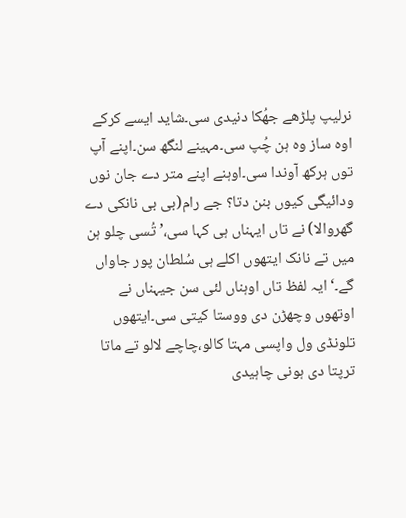نرلیپ پلڑھے جھُکا دنیدی سی۔شاید ایسے کرکے اوہ ساز وہ ہن چُپ سی۔مہینے لنگھ سن۔اپنے آپ توں ہرکھ آوندا سی۔اوہنے اپنے متر دے جان نوں ودائیگی کیوں بنن دتا؟ جے رام(بی بی نانکی دے گھروالا) نے تاں ایہناں ہی کہا سی،’ تُسی چلو ہن میں تے نانک ایتھوں اکلے ہی سُلطان پور جاواں گے۔‘ایہ لفظ تاں اوہناں لئی سن جیہناں نے اوتھوں وچھڑن دی ووستا کیتی سی۔ایتھوں تلونڈی ول واپسی مہتا کالو،چاچے لالو تے ماتا ترپتا دی ہونی چاہیدی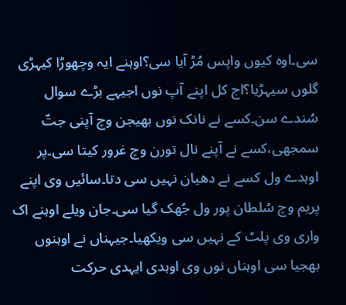سی۔اوہ کیوں واپس مُڑ آیا سی؟اوہنے ایہ وچھوڑا کیہڑی گلوں سیہڑیا؟اج کل اپنے آپ نوں اجیہے بڑے سوال سُندے سن۔کسے نے نانک نوں بھیجن وچ آپنی جتّ سمجھی،کسے نے آپنے نال تورن وچ غرور کیتا سی۔پر اوہدے ول کسے نے دھیان نہیں سی دتا۔سائیں وی اپنے پریم وچ سُلطان پور ول جُھک گیا سی۔جان ویلے اوہنے اک واری وی پلٹ کے نہیں سی ویکھیا۔جیہناں نے اوہنوں بھجیا سی اوہناں نوں وی اوہدی ایہدی حرکت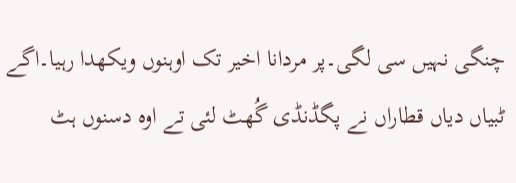چنگی نہیں سی لگی۔پر مردانا اخیر تک اوہنوں ویکھدا رہیا۔اگے ٹبیاں دیاں قطاراں نے پگڈنڈی گُھٹ لئی تے اوہ دسنوں ہٹ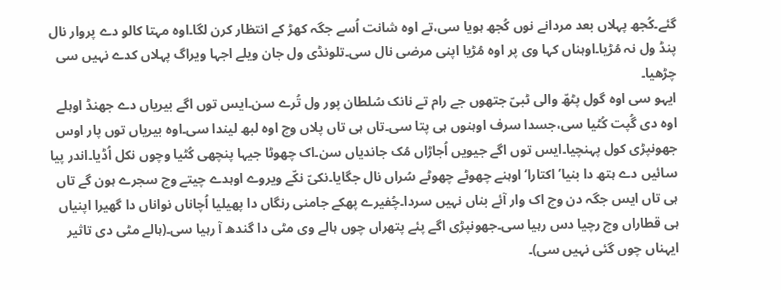گئے۔کُجھ پہلاں بعد مردانے نوں کُجھ ہویا سی،تے اوہ شانت اُسے جگہ کھڑ کے انتظار کرن لگا۔اوہ مہتا کالو دے پروار نال پنڈ ول نہ مُڑیا۔اوہناں کہا وی پر اوہ مُڑیا اپنی مرضی نال سی۔تلونڈی ول جان ویلے اجہا ویراگ پہلاں کدے نہیں سی چڑھیا۔
ایہو سی اوہ گول پٹھّ والی ٹبیّ جتھوں جے رام تے نانک سُلطان پور ول تُرے سن۔ایس توں اگے بیریاں دے جھنڈ اوہلے اوہ دی گُپت کُٹیا سی،جسدا سرف اوہنوں ہی پتا سی۔تاں ہی تاں پلاں وچ اوہ لبھ لیندا سی۔اوہ بیریاں توں پار اوس جھونپڑی کول پہنچیا۔ایس توں اگے جیویں اُجاڑاں مُک جاندیاں سن۔اک چھوٹا جیہا پنچھی کُٹیا وچوں نکل اُڈیا۔اندر پیا سائیں دے ہتھ دا بنیا’ اکتارا‘ اوہنے چھوٹے چھوٹے سُراں نال جگایا۔نکیّ نکّے ویروے اوہدے چیتے وچ سجرے ہون گے تاں ہی تاں ایس جگہ دن وچ اک وار آئے بناں نہیں سردا۔چُفیرے پھکے جامنی رنگاں دا پھیلیا اُچاناں نواناں دا گھیرا اپنیاں ہی قطاراں وچ رچیا دس رہیا سی۔جھونپڑی اگے پئے پتھراں چوں ہالے وی مٹی دا گندھ آ رہیا سی۔(ہالے مٹی دی تاثیر ایہناں چوں گئی نہیں سی)۔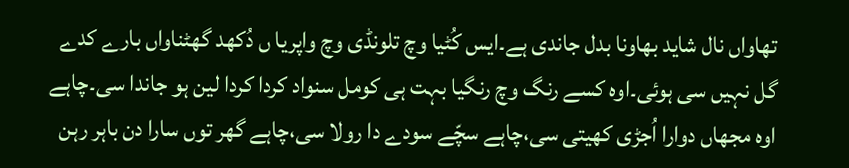تھاواں نال شاید بھاونا بدل جاندی ہے۔ایس کُٹیا وچ تلونڈی وچ واپریا ں دُکھد گھٹناواں بارے کدے گل نہیں سی ہوئی۔اوہ کسے رنگ وچ رنگیا بہت ہی کومل سنواد کردا کردا لین ہو جاندا سی۔چاہے اوہ مجھاں دوارا اُجڑی کھیتی سی،چاہے سچّے سودے دا رولا سی،چاہے گھر توں سارا دن باہر رہن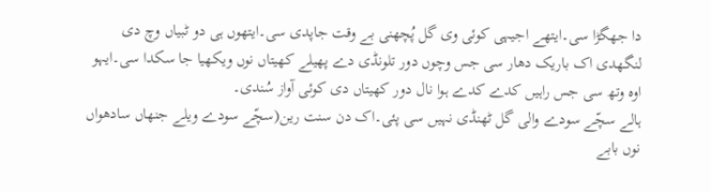دا جھگڑا سی۔ایتھے اجیہی کوئی وی گل پُچھنی بے وقت جاپدی سی۔ایتھوں ہی دو ٹبیاں وچ دی لنگھدی اک باریک دھار سی جس وچوں دور تلونڈی دے پھیلے کھیتاں نوں ویکھیا جا سکدا سی۔ایہو اوہ وتھ سی جس راہیں کدے کدے ہوا نال دور کھیتاں دی کوئی آواز سُندی۔
ہالے سچّے سودے والی گل ٹھنڈی نہیں سی پئی۔اک دن سنت رین(سچّے سودے ویلے جنھاں سادھواں نوں بابے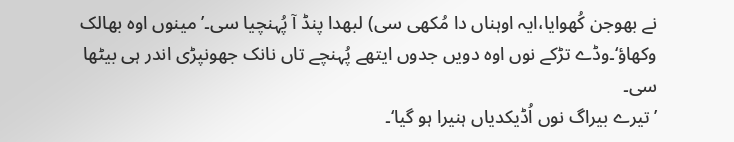نے بھوجن کُھوایا،ایہ اوہناں دا مُکھی سی) لبھدا پنڈ آ پُہنچیا سی۔’مینوں اوہ بھالک وکھاؤ‘۔وڈے تڑکے نوں اوہ دویں جدوں ایتھے پُہنچے تاں نانک جھونپڑی اندر ہی بیٹھا سی۔
’تیرے بیراگ نوں اُڈیکدیاں ہنیرا ہو گیا‘۔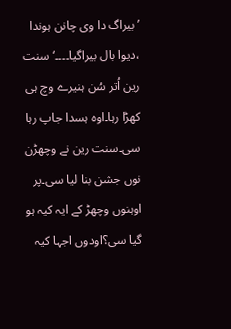’بیراگ دا وی چانن ہوندا ،دیوا بال بیراگیا۔۔۔۔‘ سنت رین اُتر سُن ہنیرے وچ ہی کھڑا رہا۔اوہ ہسدا جاپ رہا سی۔سنت رین نے وچھڑن نوں جشن بنا لیا سی۔پر اوہنوں وچھڑ کے ایہ کیہ ہو گیا سی؟اودوں اجہا کیہ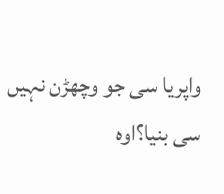واپریا سی جو وچھڑن نہیں سی بنیا؟اوہ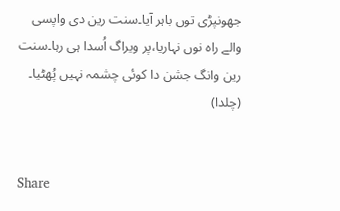جھونپڑی توں باہر آیا۔سنت رین دی واپسی والے راہ نوں نہاریا،پر ویراگ اُسدا ہی رہا۔سنت رین وانگ جشن دا کوئی چشمہ نہیں پُھٹیا۔ (چلدا)


Share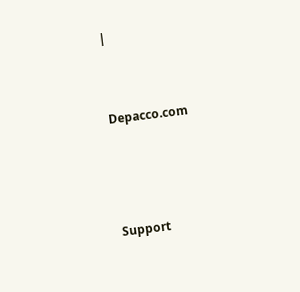|




Depacco.com






Support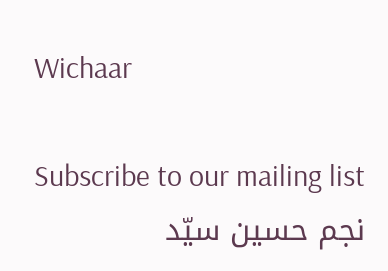Wichaar

Subscribe to our mailing list
نجم حسین سیّد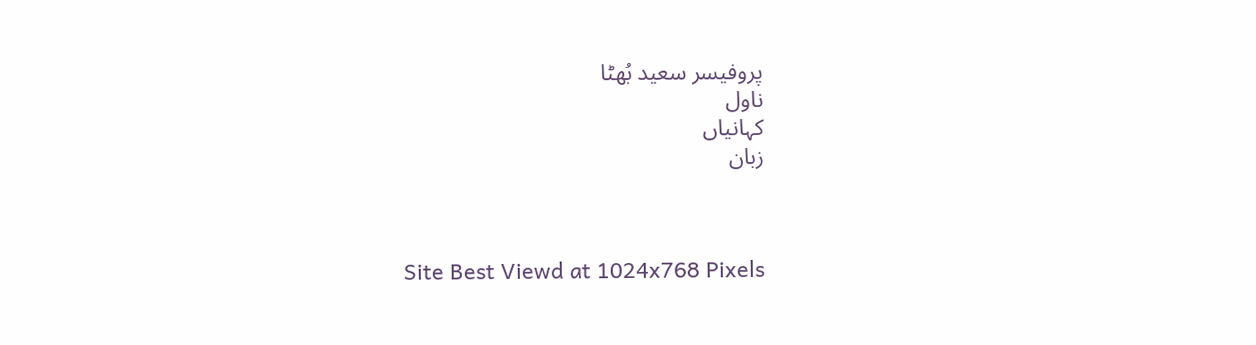پروفیسر سعید بُھٹا
ناول
کہانیاں
زبان



Site Best Viewd at 1024x768 Pixels